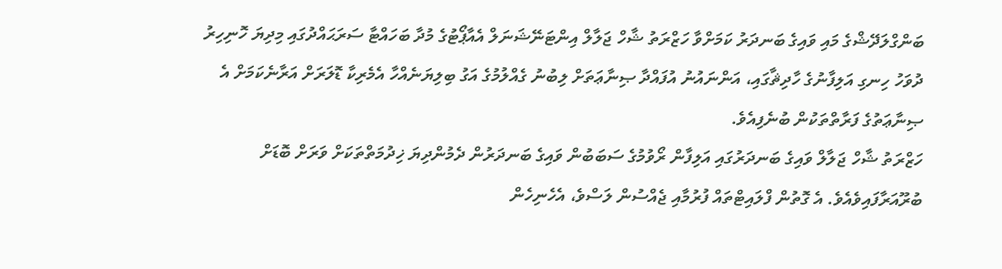ބަންގްލަދޭޝްގެ މައި ވައިގެ ބަނދަރު ކަމަށްވާ ހަޒްރަތު ޝާހް ޖަލާލް އިންޓަނޭޝަނަލް އެއާޕޯޓުގެ މުދާ ބަހައްޓާ ސަރަޙައްދުގައި މިދިޔަ ހޮނިހިރު ދުވަހު ހިނގި އަލިފާނުގެ ހާދިޘާގައި، އަންނައުނު އުފައްދާ ޞިނާޢަތަށް ލިބުނު ގެއްލުމުގެ އަގު ބިލިޔަނެއްހާ އެމެރިކާ ޑޮލަރަށް އަރާނެކަމަށް އެ ޞިނާޢަތުގެ ފަރާތްތަކުން ބުނެފިއެވެ.
ހަޒްރަތު ޝާހް ޖަލާލް ވައިގެ ބަނދަރުގައި އަލިފާން ރޯވުމުގެ ސަބަބުން ވައިގެ ބަނދަރުން ދެމުންދިޔަ ޚިދުމަތްތަކަށް ވަރަށް ބޮޑަށް ބުރޫއަރާފައިވެއެވެ. އެ ގޮތުން ފްލައިޓްތައް ފުރުމާއި ޖެއްސުން ލަސްވެ، އެހެނިހެން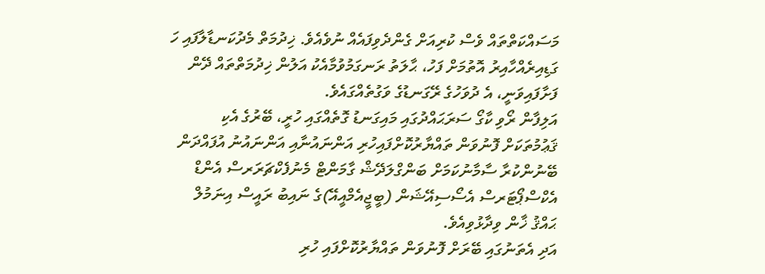މަސައްކަތްތައް ވެސް ކުރިއަށް ގެންދެވިފައެއް ނުވެއެވެ. ޚިދުމަތް މެދުކަނޑާލާފައި ހަ ގަޑިއިރެއްހާއިރު އޮތުމަށް ފަހު، ޙާލަތު ރަނގަމުވުމާއެކު އަލުން ޚިދުމަތްތައް ދޭން ފަށާފައިވަނީ، އެ ދުވަހުގެ ރޭގަނޑުގެ ވަގުތެއްގައެވެ.
އަލިފާން ރޯވި ކާގޯ ސަރަޙައްދުގައި މައިގަނޑު ގޮތެއްގައި ހުރީ، ބޭރުގެ އެކި ޤަޢުމުތަކަށް ފޮނުވަން ތައްޔާރުކޮށްފައިހުރި އަންނައުނާއި އަންނައުނު އުފައްދަން ބޭނުންކުރާ ސާމާނުކަމަށް ބަންގްލަދޭޝް ގާމަންޓް މެނުފެކްޗަރަރސް އެންޑް އެކްސްޕޯޓަރސް އެސޯސިއޭޝަން (ބީޖީއެމްއީއޭ)ގެ ނައިބު ރައީސް އިނަމުލް ޙައްޤު ޚާން ވިދާޅުވިއެވެ.
އަދި އެތަނުގައި ބޭރަށް ފޮނުވަން ތައްޔާރުކޮށްފައި ހުރި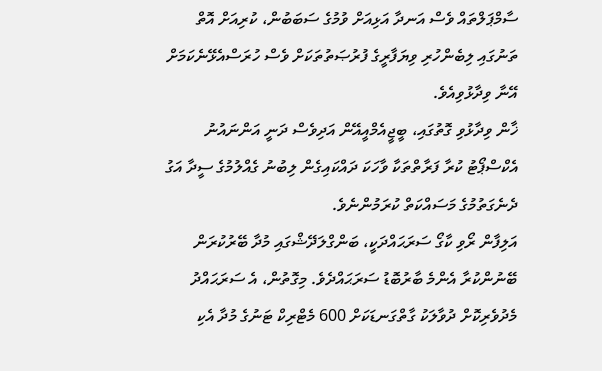ސާމްޕަލްތައް ވެސް އަނދާ އަޅިއަށް ވުމުގެ ސަބަބުން، ކުރިއަށް އޮތް ތަނުގައި ލިބެންހުރި ވިޔަފާރީގެ ފުރުޞަތުތަކަށް ވެސް ހުރަސްއެޅޭނެކަމަށް އޭނާ ވިދާޅުވިއެވެ.
ޚާން ވިދާޅުވި ގޮތުގައި، ބީޖީއެމްއީއޭން އަދިވެސް ދަނީ އަންނައުނު އެކްސްޕޯޓު ކުރާ ފަރާތްތަކާ ވާހަކަ ދައްކައިގެން ލިބުނު ގެއްލުމުގެ ސީދާ އަގު ދެނެގަތުމުގެ މަސައްކަތް ކުރަމުންނެވެ.
އަލިފާން ރޯވި ކާގޯ ސަރަޙައްދަކީ، ބަންގްލަދޭޝްގައި މުދާ ބޭރުކުރަން ބޭނުންކުރާ އެންމެ ބާރުބޮޑު ސަރަޙައްދެވެ. މިގޮތުން، އެ ސަރަޙައްދު މެދުވެރިކޮށް ދުވާލަކު ގާތްގަނޑަކަށް 600 މެޓްރިކް ޓަނުގެ މުދާ އެކި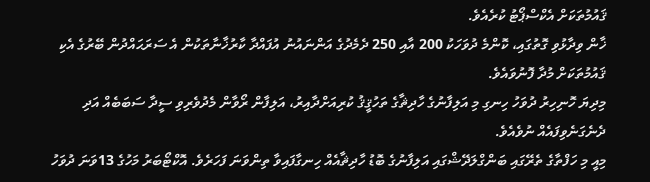ޤައުމުތަކަށް އެކްސްޕޯޓު ކުރެއެވެ.
ޚާން ވިދާޅުވި ގޮތުގައި، ކޮންމެ ދުވަހަކު 200 އާއި 250 ދެމެދުގެ އަންނައުނު އުފައްދާ ކާރުޚާނާތަކުން އެ ސަރަޙައްދުން ބޭރުގެ އެކި ޤައުމުތަކަށް މުދާ ފޮނުވައެވެ.
މިދިޔަ ހޮނިހިރު ދުވަހު ހިނގި މި އަލިފާނުގެ ހާދިޘާގެ ތަހުޤީޤު ކުރިއަށްދާއިރު، އަލިފާން ރޯވާން މެދުވެރިވި ސީދާ ސަބަބެއް އަދި ދެނެގަނެވިފައެއް ނުވެއެވެ.
މިއީ މި ހަފްތާގެ ތެރޭގައި ބަންގްލަދޭޝްގައި އަލިފާނުގެ ބޮޑު ހާދިޘާއެއް ހިނގާފައިވާ ތިންވަނަ ފަހަރެވެ. އޮކްޓޯބަރު މަހުގެ 13ވަނަ ދުވަހު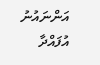އަންނައުނު އުފައްދާ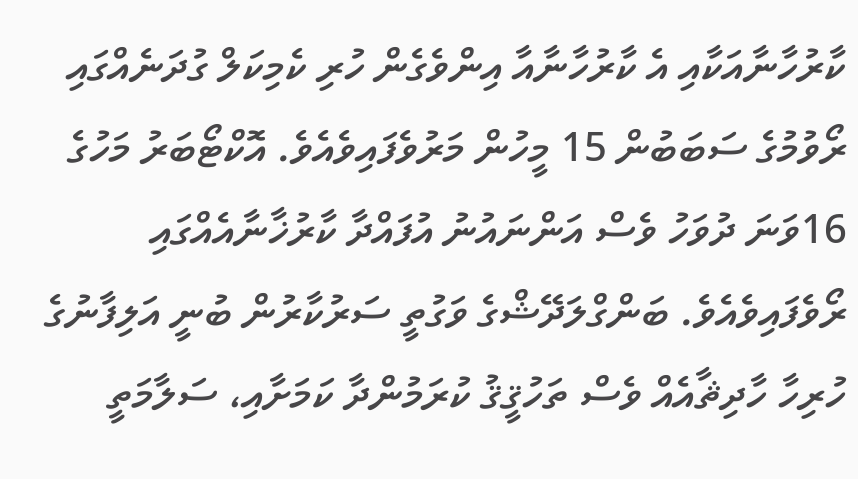ކާރުހާނާއަކާއި އެ ކާރުހާނާއާ އިންވެގެން ހުރި ކެމިކަލް ގުދަނެއްގައި ރޯވުމުގެ ސަބަބުން 15 މީހުން މަރުވެފައިވެއެވެ. އޮކްޓޯބަރު މަހުގެ 16ވަނަ ދުވަހު ވެސް އަންނައުނު އުފައްދާ ކާރުޚާނާއެއްގައި ރޯވެފައިވެއެވެ. ބަންގްލަދޭޝްގެ ވަގުތީ ސަރުކާރުން ބުނީ އަލިފާނުގެ ހުރިހާ ހާދިޘާއެއް ވެސް ތަހުޤީޤު ކުރަމުންދާ ކަމަށާއި، ސަލާމަތީ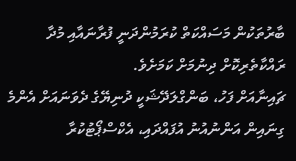ބާރުތަކުން މަސައްކަތް ކުރަމުންދަނީ ފުރާނައާއި މުދާ ރައްކާތެރިކޮށް ދިނުމަށް ކަމަށެވެ.
ޗައިނާއަށް ފަހު، ބަންގްލަދޭޝަކީ ދުނިޔޭގެ ދެވަނައަށް އެންމެ ގިނައިން އަންނުއުނު އުފައްދައި، އެކްސްޕޯޓުކުރާ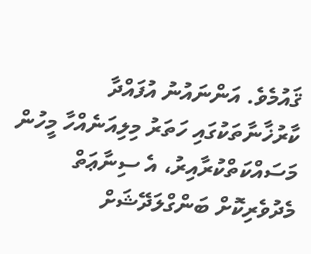ޤައުމެވެ. އަންނައުނު އުފައްދާ ކާރުޚާނާތަކުގައި ހަތަރު މިލިއަނެއްހާ މީހުން މަސައްކަތްކުރާއިރު، އެ ސިނާޢަތް މެދުވެރިކޮށް ބަންގްލަދޭޝަށް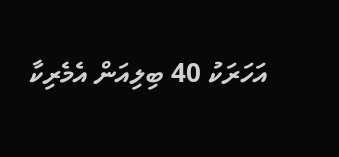އަހަރަކު 40 ބިލިއަން އެމެރިކާ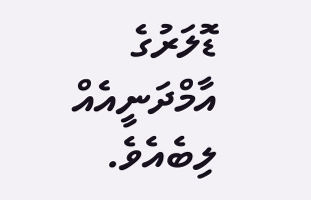ޑޮލަރުގެ އާމްދަނީއެއް ލިބެއެވެ.